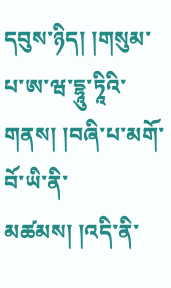དབུས་ཉིད། །གསུམ་པ་ཨ་ཝ་དྷཱུ་ཏཱིའི་གནས། །བཞི་པ་མགོ་བོ་ཡི་ནི་མཚམས། །འདི་ནི་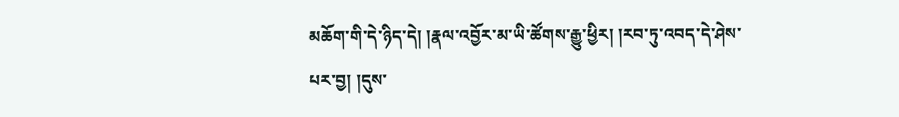མཆོག་གི་དེ་ཉིད་དེ། །རྣལ་འབྱོར་མ་ཡི་ཚོགས་རྒྱུ་ཕྱིར། །རབ་ཏུ་འབད་དེ་ཤེས་པར་བྱ། །དུས་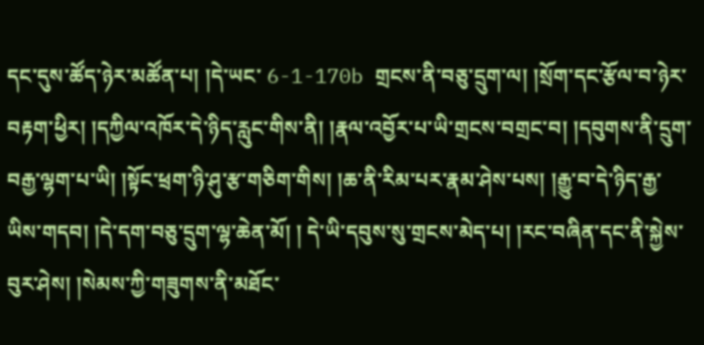དང་དུས་ཚོད་ཉེར་མཚོན་པ། །དེ་ཡང་ 6-1-170b གྲངས་ནི་བཅུ་དྲུག་ལ། །སྲོག་དང་རྩོལ་བ་ཉེར་བརྟག་ཕྱིར། །དཀྱིལ་འཁོར་དེ་ཉིད་རླུང་གིས་ནི། །རྣལ་འབྱོར་པ་ཡི་གྲངས་བགྲང་བ། །དབུགས་ནི་དྲུག་བརྒྱ་ལྷག་པ་ཡི། །སྟོང་ཕྲག་ཉི་ཤུ་རྩ་གཅིག་གིས། །ཆ་ནི་རིམ་པར་རྣམ་ཤེས་པས། །རྒྱུ་བ་དེ་ཉིད་རྒྱ་ཡིས་གདབ། །དེ་དག་བཅུ་དྲུག་ལྷ་ཆེན་མོ། ། དེ་ཡི་དབུས་སུ་གྲངས་མེད་པ། །རང་བཞིན་དང་ནི་སྐྱེས་བུར་ཤེས། །སེམས་ཀྱི་གཟུགས་ནི་མཐོང་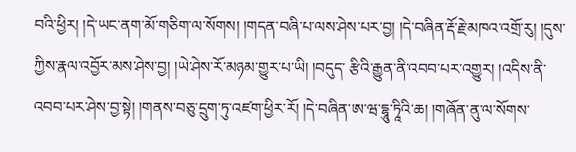བའི་ཕྱིར། །དེ་ཡང་ནག་མོ་གཅིག་ལ་སོགས། །གདན་བཞི་པ་ལས་ཤེས་པར་བྱ། །དེ་བཞིན་རྡོ་རྗེ་མཁའ་འགྲོ་རུ། །དུས་ཀྱིས་རྣལ་འབྱོར་མས་ཤེས་བྱ། །ཡེ་ཤེས་རོ་མཉམ་གྱུར་པ་ཡི། །བདུད་ རྩིའི་རྒྱུན་ནི་འབབ་པར་འགྱུར། །འདིས་ནི་འབབ་པར་ཤེས་བྱ་སྟེ། །གནས་བཅུ་དྲུག་ཏུ་འཛག་ཕྱིར་རོ། །དེ་བཞིན་ཨ་ཝ་དྷཱུ་ཏཱིའི་ཆ། །གཞོན་ནུ་ལ་སོགས་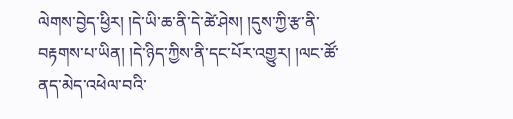ལེགས་བྱེད་ཕྱིར། །དེ་ཡི་ཆ་ནི་དེ་ཚེ་ཤེས། །དུས་ཀྱི་རྩ་ནི་བརྟགས་པ་ཡིན། །དེ་ཉིད་ཀྱིས་ནི་དང་པོར་འགྱུར། །ལང་ཚོ་ནད་མེད་འཕེལ་བའི་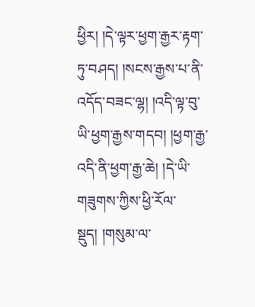ཕྱིར། །དེ་ལྟར་ཕྱག་རྒྱར་རྟག་ཏུ་བཤད། །སངས་རྒྱས་པ་ནི་འདོད་བཟང་ལྷ། །འདི་ལྟ་བུ་ཡི་ཕྱག་རྒྱས་གདབ། །ཕྱག་རྒྱ་འདི་ནི་ཕྱག་རྒྱ་ཆེ། །དེ་ཡི་གཟུགས་ཀྱིས་ཕྱི་རོལ་སྡུད། །གསུམ་ལ་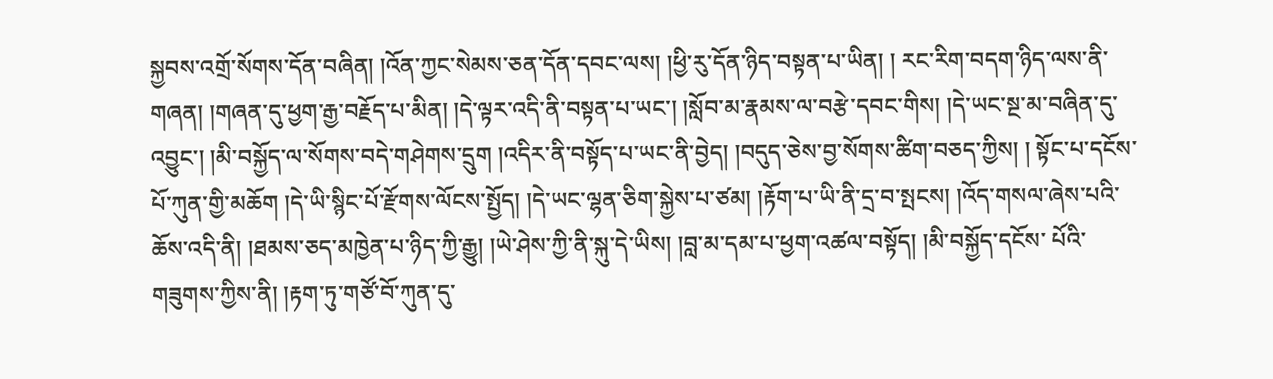སྐྱབས་འགྲོ་སོགས་དོན་བཞིན། །འོན་ཀྱང་སེམས་ཅན་དོན་དབང་ལས། །ཕྱི་རུ་དོན་ཉིད་བསྟན་པ་ཡིན། ། རང་རིག་བདག་ཉིད་ལས་ནི་གཞན། །གཞན་དུ་ཕྱག་རྒྱ་བརྗོད་པ་མིན། །དེ་ལྟར་འདི་ནི་བསྟན་པ་ཡང་། །སློབ་མ་རྣམས་ལ་བརྩེ་དབང་གིས། །དེ་ཡང་སྔ་མ་བཞིན་དུ་འབྱུང་། །མི་བསྐྱོད་ལ་སོགས་བདེ་གཤེགས་དྲུག །འདིར་ནི་བསྟོད་པ་ཡང་ནི་བྱེད། །བདུད་ཅེས་བྱ་སོགས་ཚིག་བཅད་ཀྱིས། ། སྟོང་པ་དངོས་པོ་ཀུན་གྱི་མཆོག །དེ་ཡི་སྙིང་པོ་རྫོགས་ལོངས་སྤྱོད། །དེ་ཡང་ལྷན་ཅིག་སྐྱེས་པ་ཙམ། །རྟོག་པ་ཡི་ནི་དྲ་བ་སྤངས། །འོད་གསལ་ཞེས་པའི་ཆོས་འདི་ནི། །ཐམས་ཅད་མཁྱེན་པ་ཉིད་ཀྱི་རྒྱུ། །ཡེ་ཤེས་ཀྱི་ནི་སྐུ་དེ་ཡིས། །བླ་མ་དམ་པ་ཕྱག་འཚལ་བསྟོད། །མི་བསྐྱོད་དངོས་ པོའི་གཟུགས་ཀྱིས་ནི། །རྟག་ཏུ་གཙོ་བོ་ཀུན་དུ་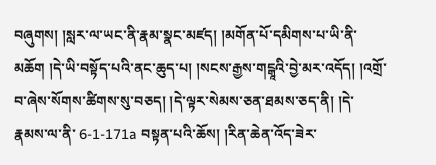བཞུགས། །སླར་ལ་ཡང་ནི་རྣམ་སྣང་མཛད། །མགོན་པོ་དམིགས་པ་ཡི་ནི་མཆོག །དེ་ཡི་བསྟོད་པའི་ནང་ཆུད་པ། །སངས་རྒྱས་གངྒཱའི་བྱེ་མར་འདོད། །འགྲོ་བ་ཞེས་སོགས་ཚིགས་སུ་བཅད། །དེ་ལྟར་སེམས་ཅན་ཐམས་ཅད་ནི། །དེ་རྣམས་ལ་ནི་ 6-1-171a བསྟན་པའི་ཆོས། །རིན་ཆེན་འོད་ཟེར་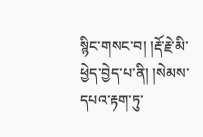སྙིང་གསང་བ། །རྡོ་རྗེ་མི་ཕྱེད་བྱེད་པ་ནི། །སེམས་དཔའ་རྟག་ཏུ་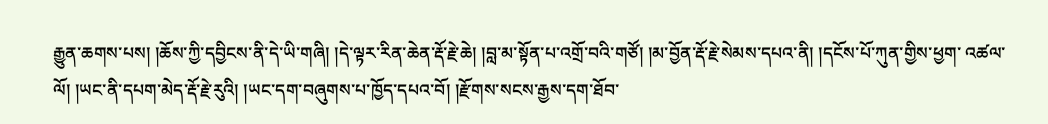རྒྱུན་ཆགས་པས། །ཆོས་ཀྱི་དབྱིངས་ནི་དེ་ཡི་གཞི། །དེ་ལྟར་རིན་ཆེན་རྡོ་རྗེ་ཆེ། །བླ་མ་སྟོན་པ་འགྲོ་བའི་གཙོ། །མ་བྱོན་རྡོ་རྗེ་སེམས་དཔའ་ནི། །དངོས་པོ་ཀུན་གྱིས་ཕྱག་ འཚལ་ལོ། །ཡང་ནི་དཔག་མེད་རྡོ་རྗེ་རུའི། །ཡང་དག་བཞུགས་པ་ཁྱོད་དཔའ་བོ། །རྫོགས་སངས་རྒྱས་དག་ཐོབ་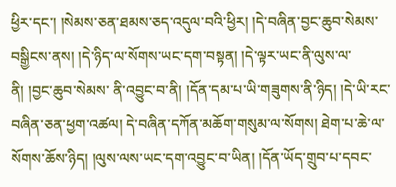ཕྱིར་དང་། །སེམས་ཅན་ཐམས་ཅད་འདུལ་བའི་ཕྱིར། །དེ་བཞིན་བྱང་ཆུབ་སེམས་བསྒྱིངས་ནས། །དེ་ཉིད་ལ་སོགས་ཡང་དག་བསྟན། །དེ་ལྟར་ཡང་ནི་ལུས་ལ་ནི། །བྱང་ཆུབ་སེམས་ ནི་འབྱུང་བ་ནི། །དོན་དམ་པ་ཡི་གཟུགས་ནི་ཉིད། །དེ་ཡི་རང་བཞིན་ཅན་ཕྱག་འཚལ། དེ་བཞིན་དཀོན་མཆོག་གསུམ་ལ་སོགས། ཐེག་པ་ཆེ་ལ་སོགས་ཆོས་ཉིད། །ལུས་ལས་ཡང་དག་འབྱུང་བ་ཡིན། །དོན་ཡོད་གྲུབ་པ་དབང་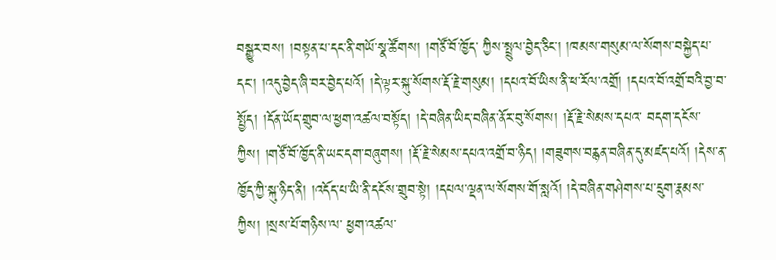བསྒྱུར་བས། །བསྟན་པ་དང་ནི་གཡོ་སྣ་ཚོགས། །གཙོ་བོ་ཁྱོད་ ཀྱིས་སྤྲུལ་བྱེད་ཅིང་། །ཁམས་གསུམ་ལ་སོགས་བསྐྱེད་པ་དང་། །འདུ་བྱེད་ཞི་བར་བྱེད་པའོ། །དེ་ལྟར་སྐུ་སོགས་རྡོ་རྗེ་གསུམ། །དཔའ་བོ་ཡིས་ནི་ཕ་རོལ་འགྲོ། །དཔའ་བོ་འགྲོ་བའི་བྱ་བ་སྤྱོད། །དོན་ཡོད་གྲུབ་ལ་ཕྱག་འཚལ་བསྟོད། །དེ་བཞིན་ཡིད་བཞིན་ནོར་བུ་སོགས། །རྡོ་རྗེ་སེམས་དཔའ་ བདག་དངོས་ཀྱིས། །གཙོ་བོ་ཁྱོད་ནི་ཡང་དག་བཞུགས། །རྡོ་རྗེ་སེམས་དཔའ་འགྲོ་བ་ཉིད། །གཟུགས་བརྙན་བཞིན་དུ་མཛད་པའོ། །དེས་ན་ཁྱོད་ཀྱི་སྐུ་ཉིད་ནི། །འདོད་པ་ཡི་ནི་དངོས་གྲུབ་སྟེ། །དཔལ་ལྡན་ལ་སོགས་གོ་སླའོ། །དེ་བཞིན་གཤེགས་པ་དྲུག་རྣམས་ཀྱིས། །སྲས་པོ་གཉིས་ལ་ ཕྱག་འཚལ་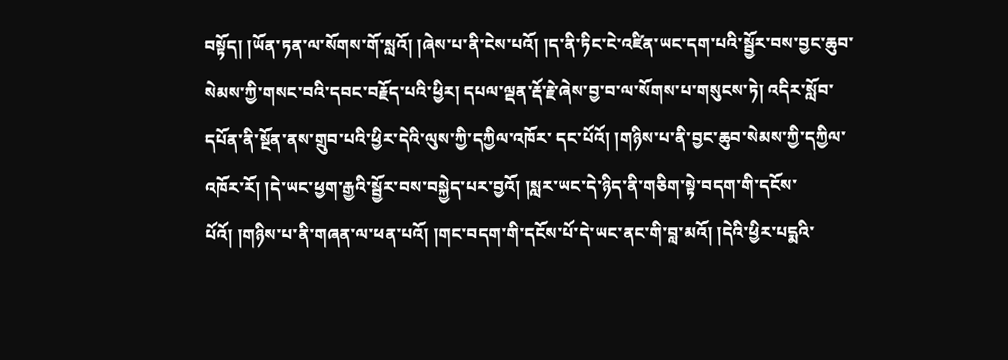བསྟོད། །ཡོན་ཏན་ལ་སོགས་གོ་སླའོ། །ཞེས་པ་ནི་ངེས་པའོ། །ད་ནི་ཏིང་ངེ་འཛིན་ཡང་དག་པའི་སྦྱོར་བས་བྱང་ཆུབ་སེམས་ཀྱི་གསང་བའི་དབང་བརྗོད་པའི་ཕྱིར། དཔལ་ལྡན་རྡོ་རྗེ་ཞེས་བྱ་བ་ལ་སོགས་པ་གསུངས་ཏེ། འདིར་སློབ་དཔོན་ནི་སྔོན་ནས་གྲུབ་པའི་ཕྱིར་དེའི་ལུས་ཀྱི་དཀྱིལ་འཁོར་ དང་པོའོ། །གཉིས་པ་ནི་བྱང་ཆུབ་སེམས་ཀྱི་དཀྱིལ་འཁོར་རོ། །དེ་ཡང་ཕྱག་རྒྱའི་སྦྱོར་བས་བསྐྱེད་པར་བྱའོ། །སླར་ཡང་དེ་ཉིད་ནི་གཅིག་སྟེ་བདག་གི་དངོས་པོའོ། །གཉིས་པ་ནི་གཞན་ལ་ཕན་པའོ། །གང་བདག་གི་དངོས་པོ་དེ་ཡང་ནང་གི་བླ་མའོ། །དེའི་ཕྱིར་པདྨའི་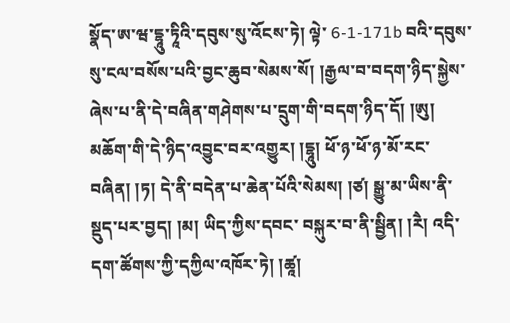སྣོད་ཨ་ཝ་དྷཱུ་ཏཱིའི་དབུས་སུ་འོངས་ཏེ། ལྟེ་ 6-1-171b བའི་དབུས་སུ་ངལ་བསོས་པའི་བྱང་ཆུབ་སེམས་སོ། །རྒྱལ་བ་བདག་ཉིད་སྐྱེས་ཞེས་པ་ནི་དེ་བཞིན་གཤེགས་པ་དྲུག་གི་བདག་ཉིད་དོ། །ཨུ། མཆོག་གི་དེ་ཉིད་འབྱུང་བར་འགྱུར། །དྷཱུ། ཕོ་ཉ་ཕོ་ཉ་མོ་རང་བཞིན། །ཏ། དེ་ནི་བདེན་པ་ཆེན་པོའི་སེམས། །ཙ། སྒྱུ་མ་ཡིས་ནི་སྡུད་པར་བྱད། །མ། ཡིད་ཀྱིས་དབང་ བསྐུར་བ་ནི་སྦྱིན། །རཻ། འདི་དག་ཚོགས་ཀྱི་དཀྱིལ་འཁོར་ཏེ། །ཚཱ།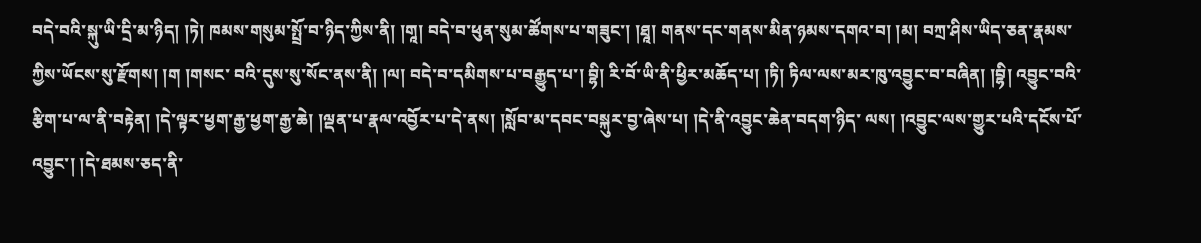བདེ་བའི་སྐུ་ཡི་དྲི་མ་ཉིད། །ཏེ། ཁམས་གསུམ་སྤྲོ་བ་ཉིད་ཀྱིས་ནི། །གཱ། བདེ་བ་ཕུན་སུམ་ཚོགས་པ་གཟུང་། །ཐཱ། གནས་དང་གནས་མིན་ཉམས་དགའ་བ། །མ། བཀྲ་ཤིས་ཡིད་ཅན་རྣམས་ཀྱིས་ཡོངས་སུ་རྫོགས། །ག །གསང་ བའི་དུས་སུ་སོང་ནས་ནི། །ལ། བདེ་བ་དམིགས་པ་བརྒྱུད་པ་། བྷི། རི་བོ་ཡི་ནི་ཕྱིར་མཆོད་པ། །ཏི། ཏིལ་ལས་མར་ཁུ་འབྱུང་བ་བཞིན། །བྷི། འབྱུང་བའི་རྩིག་པ་ལ་ནི་བརྟེན། །དེ་ལྟར་ཕྱག་རྒྱ་ཕྱག་རྒྱ་ཆེ། །ལྡན་པ་རྣལ་འབྱོར་པ་དེ་ནས། །སློབ་མ་དབང་བསྐུར་བྱ་ཞེས་པ། །དེ་ནི་འབྱུང་ཆེན་བདག་ཉིད་ ལས། །འབྱུང་ལས་གྱུར་པའི་དངོས་པོ་འབྱུང་། །དེ་ཐམས་ཅད་ནི་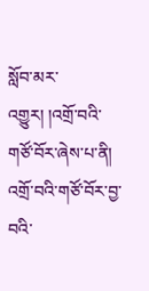སློབ་མར་འགྱུར། །འགྲོ་བའི་གཙོ་བོར་ཞེས་པ་ནི། འགྲོ་བའི་གཙོ་བོར་བྱ་བའི་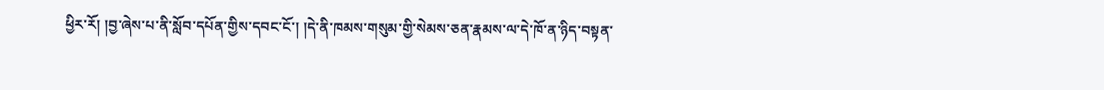ཕྱིར་རོ། །བྱ་ཞེས་པ་ནི་སློབ་དཔོན་གྱིས་དབང་ངོ་། །དེ་ནི་ཁམས་གསུམ་གྱི་སེམས་ཅན་རྣམས་ལ་དེ་ཁོ་ན་ཉིད་བསྟན་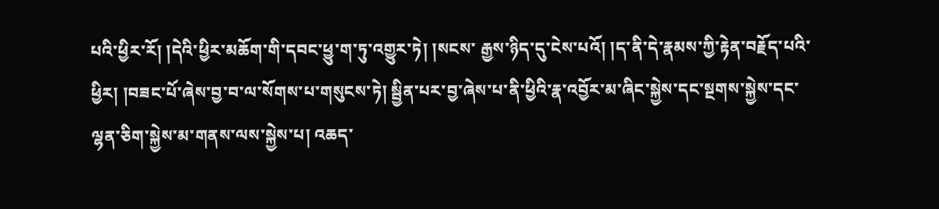པའི་ཕྱིར་རོ། །དེའི་ཕྱིར་མཆོག་གི་དབང་ཕྱུ་ག་ཏུ་འགྱུར་ཏེ། །སངས་ རྒྱས་ཉིད་དུ་ངེས་པའོ། །ད་ནི་དེ་རྣམས་ཀྱི་རྟེན་བརྗོད་པའི་ཕྱིར། །བཟང་པོ་ཞེས་བྱ་བ་ལ་སོགས་པ་གསུངས་ཏེ། སྦྱིན་པར་བྱ་ཞེས་པ་ནི་ཕྱིའི་རྣ་འབྱོར་མ་ཞིང་སྐྱེས་དང་སྔགས་སྐྱེས་དང་ལྷན་ཅིག་སྐྱེས་མ་གནས་ལས་སྐྱེས་པ། འཆད་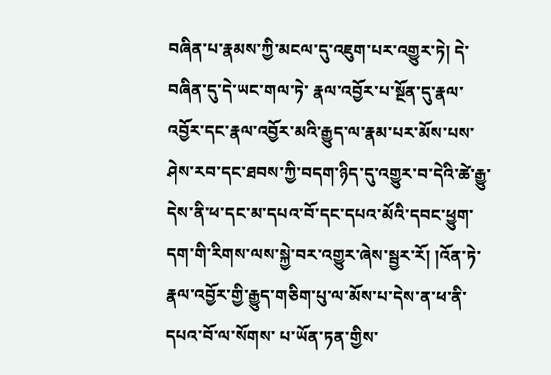བཞིན་པ་རྣམས་ཀྱི་མངལ་དུ་འཇུག་པར་འགྱུར་ཏེ། དེ་བཞིན་དུ་དེ་ཡང་གལ་ཏེ་ རྣལ་འབྱོར་པ་སྔོན་དུ་རྣལ་འབྱོར་དང་རྣལ་འབྱོར་མའི་རྒྱུད་ལ་རྣམ་པར་མོས་པས་ཤེས་རབ་དང་ཐབས་ཀྱི་བདག་ཉིད་དུ་འགྱུར་བ་དེའི་ཚེ་རྒྱུ་དེས་ནི་ཕ་དང་མ་དཔའ་བོ་དང་དཔའ་མོའི་དབང་ཕྱུག་དག་གི་རིགས་ལས་སྐྱེ་བར་འགྱུར་ཞེས་སྦྱར་རོ། །འོན་ཏེ་རྣལ་འབྱོར་གྱི་རྒྱུད་གཅིག་པུ་ལ་མོས་པ་དེས་ན་ཕ་ནི་དཔའ་བོ་ལ་སོགས་ པ་ཡོན་ཏན་གྱིས་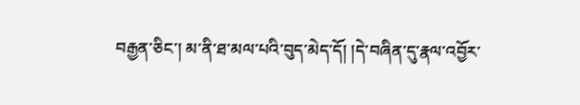བརྒྱན་ཅིང་། མ་ནི་ཐ་མལ་པའི་བུད་མེད་དོ། །དེ་བཞིན་དུ་རྣལ་འབྱོར་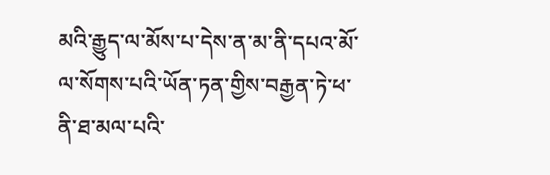མའི་རྒྱུད་ལ་མོས་པ་དེས་ན་མ་ནི་དཔའ་མོ་ལ་སོགས་པའི་ཡོན་ཏན་གྱིས་བརྒྱན་ཏེ་ཕ་ནི་ཐ་མལ་པའི་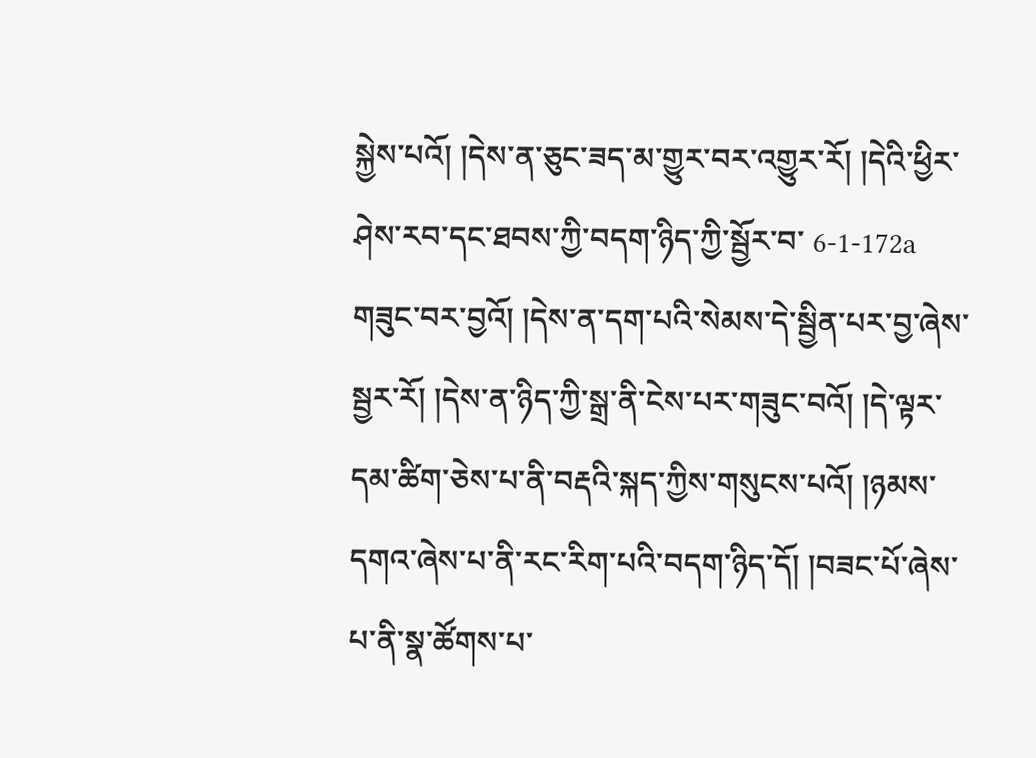སྐྱེས་པའོ། །དེས་ན་ཅུང་ཟད་མ་གྱུར་བར་འགྱུར་རོ། །དེའི་ཕྱིར་ཤེས་རབ་དང་ཐབས་ཀྱི་བདག་ཉིད་ཀྱི་སྦྱོར་བ་ 6-1-172a གཟུང་བར་བྱའོ། །དེས་ན་དག་པའི་སེམས་དེ་སྦྱིན་པར་བྱ་ཞེས་སྦྱར་རོ། །དེས་ན་ཉིད་ཀྱི་སྒྲ་ནི་ངེས་པར་གཟུང་བའོ། །དེ་ལྟར་དམ་ཚིག་ཅེས་པ་ནི་བརྡའི་སྐད་ཀྱིས་གསུངས་པའོ། །ཉམས་དགའ་ཞེས་པ་ནི་རང་རིག་པའི་བདག་ཉིད་དོ། །བཟང་པོ་ཞེས་པ་ནི་སྣ་ཚོགས་པ་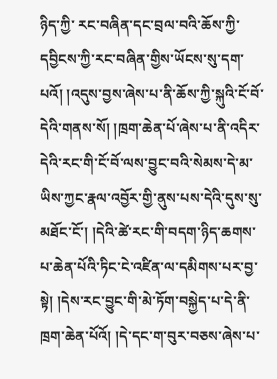ཉིད་ཀྱི་ རང་བཞིན་དང་བྲལ་བའི་ཆོས་ཀྱི་དབྱིངས་ཀྱི་རང་བཞིན་གྱིས་ཡོངས་སུ་དག་པའོ། །འདུས་བྱས་ཞེས་པ་ནི་ཆོས་ཀྱི་སྐུའི་ངོ་བོ་དེའི་གནས་སོ། །ཁྲག་ཆེན་པོ་ཞེས་པ་ནི་འདིར་དེའི་རང་གི་ངོ་བོ་ལས་བྱུང་བའི་སེམས་དེ་མ་ཡིས་ཀྱང་རྣལ་འབྱོར་གྱི་ནུས་པས་དེའི་དུས་སུ་མཐོང་ངོ་། །དེའི་ཚེ་རང་གི་བདག་ཉིད་ཆགས་ པ་ཆེན་པོའི་ཏིང་ངེ་འཛིན་ལ་དམིགས་པར་བྱ་སྟེ། །དེས་རང་བྱུང་གི་མེ་ཏོག་བསྐྱེད་པ་དེ་ནི་ཁྲག་ཆེན་པོའོ། །དེ་དང་ག་བུར་བཅས་ཞེས་པ་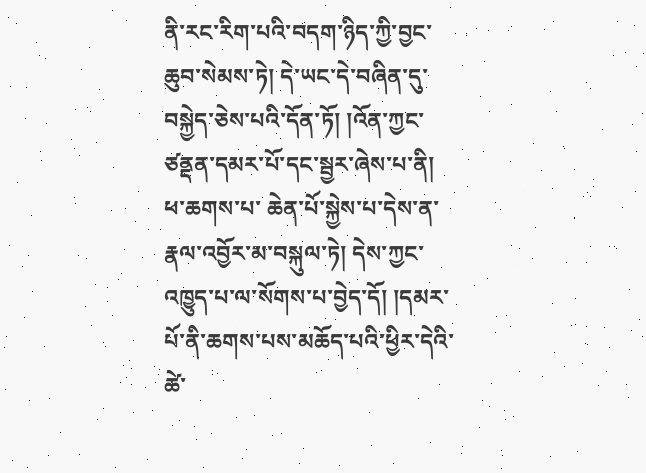ནི་རང་རིག་པའི་བདག་ཉིད་ཀྱི་བྱང་ཆུབ་སེམས་ཏེ། དེ་ཡང་དེ་བཞིན་དུ་བསྐྱེད་ཅེས་པའི་དོན་ཏོ། །འོན་ཀྱང་ཙནྡན་དམར་པོ་དང་སྦྱར་ཞེས་པ་ནི། ཕ་ཆགས་པ་ ཆེན་པོ་སྐྱེས་པ་དེས་ན་རྣལ་འབྱོར་མ་བསྐུལ་ཏེ། དེས་ཀྱང་འཁྱུད་པ་ལ་སོགས་པ་བྱེད་དོ། །དམར་པོ་ནི་ཆགས་པས་མཆོད་པའི་ཕྱིར་དེའི་ཚེ་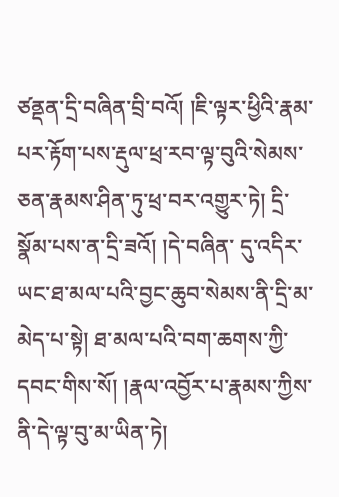ཙནྡན་དྲི་བཞིན་བྲི་བའོ། །ཇི་ལྟར་ཕྱིའི་རྣམ་པར་རྟོག་པས་རྡུལ་ཕྲ་རབ་ལྟ་བུའི་སེམས་ཅན་རྣམས་ཤིན་ཏུ་ཕྲ་བར་འགྱུར་ཏེ། དྲི་སྣོམ་པས་ན་དྲི་ཟའོ། །དེ་བཞིན་ དུ་འདིར་ཡང་ཐ་མལ་པའི་བྱང་ཆུབ་སེམས་ནི་དྲི་མ་མེད་པ་སྟེ། ཐ་མལ་པའི་བག་ཆགས་ཀྱི་དབང་གིས་སོ། །རྣལ་འབྱོར་པ་རྣམས་ཀྱིས་ནི་དེ་ལྟ་བུ་མ་ཡིན་ཏེ།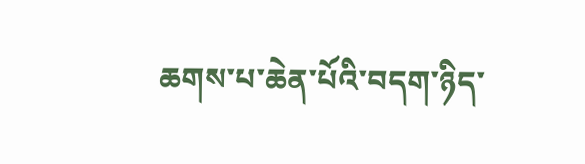ཆགས་པ་ཆེན་པོའི་བདག་ཉིད་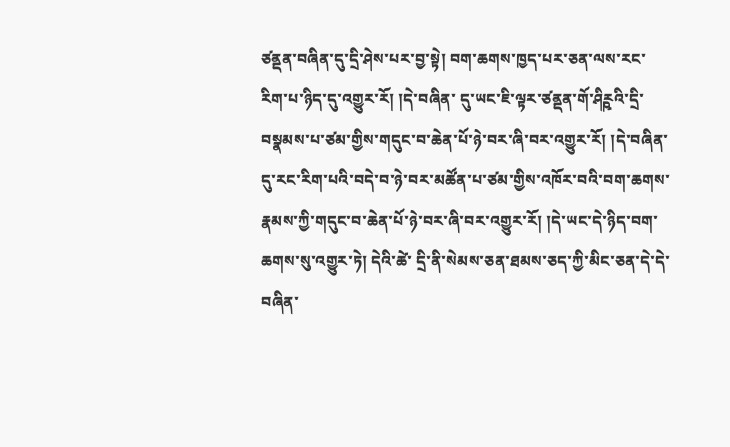ཙནྡན་བཞིན་དུ་དྲི་ཤེས་པར་བྱ་སྟེ། བག་ཆགས་ཁྱད་པར་ཅན་ལས་རང་རིག་པ་ཉིད་དུ་འགྱུར་རོ། །དེ་བཞིན་ དུ་ཡང་ཇི་ལྟར་ཙནྡན་གོ་ཤིཪྵའི་དྲི་བསྣམས་པ་ཙམ་གྱིས་གདུང་བ་ཆེན་པོ་ཉེ་བར་ཞི་བར་འགྱུར་རོ། །དེ་བཞིན་དུ་རང་རིག་པའི་བདེ་བ་ཉེ་བར་མཚོན་པ་ཙམ་གྱིས་འཁོར་བའི་བག་ཆགས་རྣམས་ཀྱི་གདུང་བ་ཆེན་པོ་ཉེ་བར་ཞི་བར་འགྱུར་རོ། །དེ་ཡང་དེ་ཉིད་བག་ཆགས་སུ་འགྱུར་ཏེ། དེའི་ཚེ་ དྲི་ནི་སེམས་ཅན་ཐམས་ཅད་ཀྱི་མིང་ཅན་དེ་དེ་བཞིན་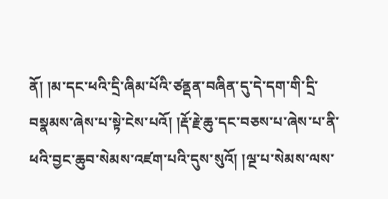ནོ། །མ་དང་ཕའི་དྲི་ཞིམ་པོའི་ཙནྡན་བཞིན་དུ་དེ་དག་གི་དྲི་བསྣམས་ཞེས་པ་སྟེ་ངེས་པའོ། །རྡོ་རྗེ་ཆུ་དང་བཅས་པ་ཞེས་པ་ནི་ཕའི་བྱང་ཆུབ་སེམས་འཛག་པའི་དུས་སུའོ། །ལྔ་པ་སེམས་ལས་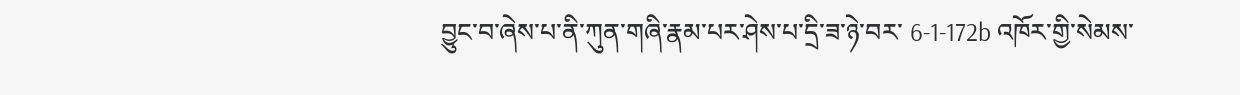བྱུང་བ་ཞེས་པ་ནི་ཀུན་གཞི་རྣམ་པར་ཤེས་པ་དྲི་ཟ་ཉེ་བར་ 6-1-172b འཁོར་གྱི་སེམས་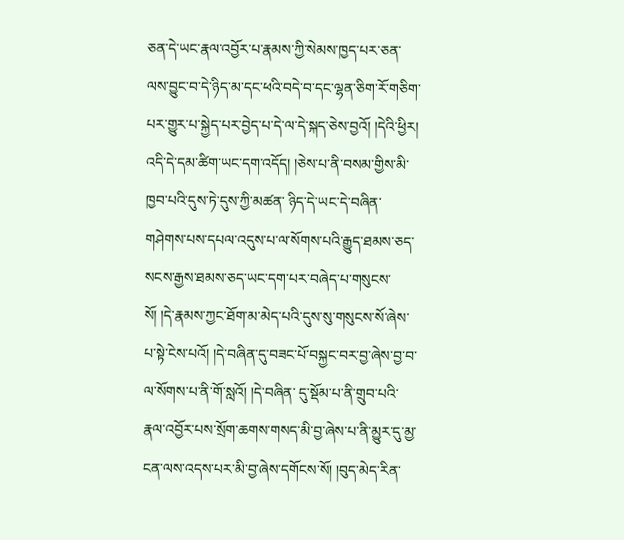ཅན་དེ་ཡང་རྣལ་འབྱོར་པ་རྣམས་ཀྱི་སེམས་ཁྱད་པར་ཅན་ལས་བྱུང་བ་དེ་ཉིད་མ་དང་ཕའི་བདེ་བ་དང་ལྷན་ཅིག་རོ་གཅིག་པར་གྱུར་པ་སྐྱེད་པར་བྱེད་པ་དེ་ལ་དེ་སྐད་ཅེས་བྱའོ། །དེའི་ཕྱིར། འདི་དེ་དམ་ཚིག་ཡང་དག་འདོད། །ཅེས་པ་ནི་བསམ་གྱིས་མི་ཁྱབ་པའི་དུས་ཏེ་དུས་ཀྱི་མཚན་ ཉིད་དེ་ཡང་དེ་བཞིན་གཤེགས་པས་དཔལ་འདུས་པ་ལ་སོགས་པའི་རྒྱུད་ཐམས་ཅད་སངས་རྒྱས་ཐམས་ཅད་ཡང་དག་པར་བཞེད་པ་གསུངས་སོ། །དེ་རྣམས་ཀྱང་ཐོག་མ་མེད་པའི་དུས་སུ་གསུངས་སོ་ཞེས་པ་སྟེ་ངེས་པའོ། །དེ་བཞིན་དུ་བཟང་པོ་བསྐྱང་བར་བྱ་ཞེས་བྱ་བ་ལ་སོགས་པ་ནི་གོ་སླའོ། །དེ་བཞིན་ དུ་སྡོམ་པ་ནི་གྲུབ་པའི་རྣལ་འབྱོར་པས་སྲོག་ཆགས་གསད་མི་བྱ་ཞེས་པ་ནི་མྱུར་དུ་མྱ་ངན་ལས་འདས་པར་མི་བྱ་ཞེས་དགོངས་སོ། །བུད་མེད་རིན་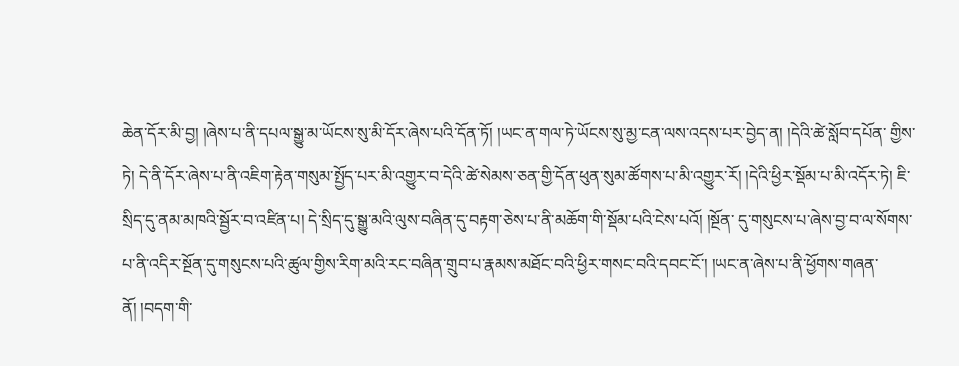ཆེན་དོར་མི་བྱ། །ཞེས་པ་ནི་དཔལ་སྒྱུ་མ་ཡོངས་སུ་མི་དོར་ཞེས་པའི་དོན་ཏོ། །ཡང་ན་གལ་ཏེ་ཡོངས་སུ་མྱ་ངན་ལས་འདས་པར་བྱེད་ན། །དེའི་ཚེ་སློབ་དཔོན་ གྱིས་ཏེ། དེ་ནི་དོར་ཞེས་པ་ནི་འཇིག་རྟེན་གསུམ་སྤྱོད་པར་མི་འགྱུར་བ་དེའི་ཚེ་སེམས་ཅན་གྱི་དོན་ཕུན་སུམ་ཚོགས་པ་མི་འགྱུར་རོ། །དེའི་ཕྱིར་སྡོམ་པ་མི་འདོར་ཏེ། ཇི་སྲིད་དུ་ནམ་མཁའི་སྦྱོར་བ་འཛིན་པ། དེ་སྲིད་དུ་སྒྱུ་མའི་ལུས་བཞིན་དུ་བརྟག་ཅེས་པ་ནི་མཆོག་གི་སྡོམ་པའི་ངེས་པའོ། །སྔོན་ དུ་གསུངས་པ་ཞེས་བྱ་བ་ལ་སོགས་པ་ནི་འདིར་སྔོན་དུ་གསུངས་པའི་ཚུལ་གྱིས་རིག་མའི་རང་བཞིན་གྲུབ་པ་རྣམས་མཐོང་བའི་ཕྱིར་གསང་བའི་དབང་ངོ་། །ཡང་ན་ཞེས་པ་ནི་ཕྱོགས་གཞན་ནོ། །བདག་གི་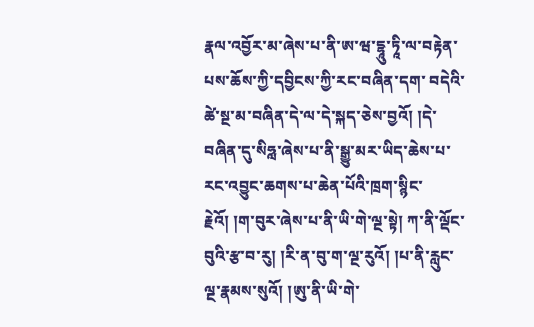རྣལ་འབྱོར་མ་ཞེས་པ་ནི་ཨ་ཝ་དྷཱུ་ཏཱི་ལ་བརྟེན་པས་ཆོས་ཀྱི་དབྱིངས་ཀྱི་རང་བཞིན་དག་ བདེའི་ཚེ་སྔ་མ་བཞིན་དེ་ལ་དེ་སྐད་ཅེས་བྱའོ། །དེ་བཞིན་དུ་སིཧླ་ཞེས་པ་ནི་སྒྱུ་མར་ཡིད་ཆེས་པ་རང་འབྱུང་ཆགས་པ་ཆེན་པོའི་ཁྲག་སྙིང་རྗེའོ། །ག་བུར་ཞེས་པ་ནི་ཡི་གེ་ལྔ་སྟེ། ཀ་ནི་ལྡོང་བུའི་རྩ་བ་རུ། །རི་ན་བུ་ག་ལྔ་རུའོ། །པ་ནི་རླུང་ལྔ་རྣམས་སུའོ། །ཨུ་ནི་ཡི་གེ་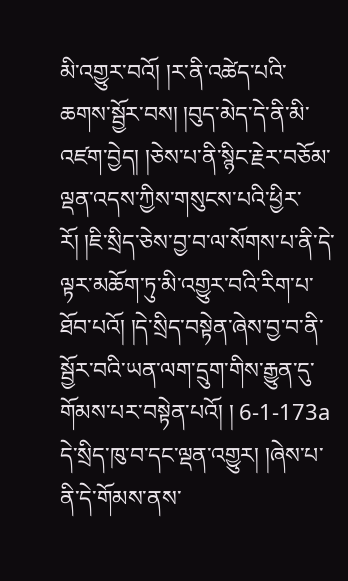མི་འགྱུར་བའོ། །ར་ནི་འཚེད་པའི་ ཆགས་སྦྱོར་བས། །བུད་མེད་དེ་ནི་མི་འཛག་བྱེད། །ཅེས་པ་ནི་སྙིང་རྗེར་བཅོམ་ལྡན་འདས་ཀྱིས་གསུངས་པའི་ཕྱིར་རོ། །ཇི་སྲིད་ཅེས་བྱ་བ་ལ་སོགས་པ་ནི་དེ་ལྟར་མཆོག་ཏུ་མི་འགྱུར་བའི་རིག་པ་ཐོབ་པའོ། །དེ་སྲིད་བསྟེན་ཞེས་བྱ་བ་ནི་སྦྱོར་བའི་ཡན་ལག་དྲུག་གིས་རྒྱུན་དུ་གོམས་པར་བསྟེན་པའོ། ། 6-1-173a དེ་སྲིད་ཁུ་བ་དང་ལྡན་འགྱུར། །ཞེས་པ་ནི་དེ་གོམས་ནས་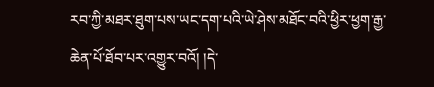རབ་ཀྱི་མཐར་ཐུག་པས་ཡང་དག་པའི་ཡེ་ཤེས་མཐོང་བའི་ཕྱིར་ཕྱག་རྒྱ་ཆེན་པོ་ཐོབ་པར་འགྱུར་བའོ། །དེ་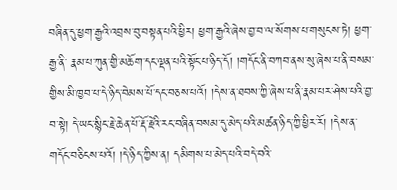བཞིན་དུ་ཕྱག་རྒྱའི་འབྲས་བུ་བསྟན་པའི་ཕྱིར། ཕྱག་རྒྱའི་ཞེས་བྱ་བ་ལ་སོགས་པ་གསུངས་ཏེ། ཕྱག་རྒྱ་ནི་ རྣམ་པ་ཀུན་གྱི་མཆོག་དང་ལྡན་པའི་སྟོང་པ་ཉིད་དོ། །གདོང་ནི་བཀབ་ནས་སུ་ཞེས་པ་ནི་བསམ་གྱིས་མི་ཁྱབ་པ་དེ་ཉིད་བེམས་པོ་དང་བཅས་པའོ། །དེས་ན་ཐབས་ཀྱི་ཞེས་པ་ནི་རྣམ་པར་ཤེས་པའི་བྱ་བ་སྟེ། དེ་ཡང་སྙིང་རྗེ་ཆེན་པོ་རྡོ་རྗེའི་རང་བཞིན་བསམ་དུ་མེད་པའི་མཚན་ཉིད་ཀྱི་ཕྱིར་རོ། །དེས་ན་ གདོང་བཅིངས་པའོ། །དེ་ཉིད་ཀྱིས་ན། དམིགས་པ་མེད་པའི་བདེ་བའི་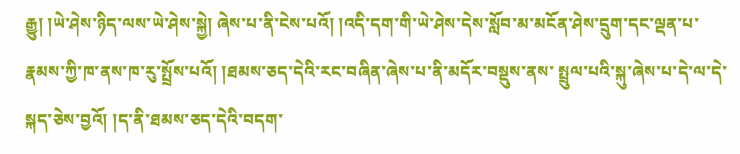རྒྱུ། །ཡེ་ཤེས་ཉིད་ལས་ཡེ་ཤེས་སྐྱེ། ཞེས་པ་ནི་ངེས་པའོ། །འདི་དག་གི་ཡེ་ཤེས་དེས་སློབ་མ་མངོན་ཤེས་དྲུག་དང་ལྡན་པ་རྣམས་ཀྱི་ཁ་ནས་ཁ་རུ་སྤྲོས་པའོ། །ཐམས་ཅད་དེའི་རང་བཞིན་ཞེས་པ་ནི་མདོར་བསྡུས་ནས་ སྤྲུལ་པའི་སྐུ་ཞེས་པ་དེ་ལ་དེ་སྐད་ཅེས་བྱའོ། །ད་ནི་ཐམས་ཅད་དེའི་བདག་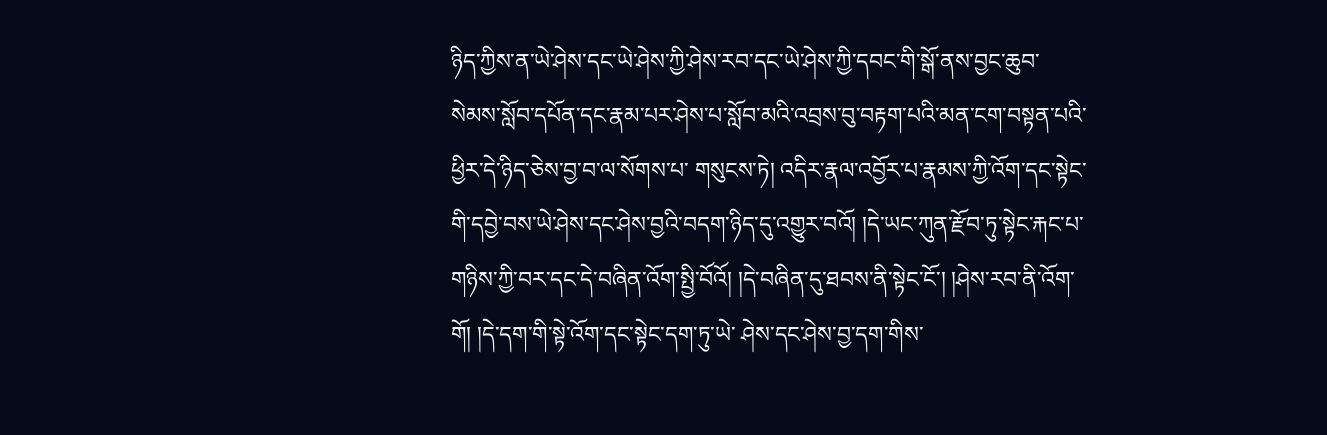ཉིད་ཀྱིས་ན་ཡེ་ཤེས་དང་ཡེ་ཤེས་ཀྱི་ཤེས་རབ་དང་ཡེ་ཤེས་ཀྱི་དབང་གི་སྒོ་ནས་བྱང་ཆུབ་སེམས་སློབ་དཔོན་དང་རྣམ་པར་ཤེས་པ་སློབ་མའི་འབྲས་བུ་བརྟག་པའི་མན་ངག་བསྟན་པའི་ཕྱིར་དེ་ཉིད་ཅེས་བྱ་བ་ལ་སོགས་པ་ གསུངས་ཏེ། འདིར་རྣལ་འབྱོར་པ་རྣམས་ཀྱི་འོག་དང་སྟེང་གི་དབྱེ་བས་ཡེ་ཤེས་དང་ཤེས་བྱའི་བདག་ཉིད་དུ་འགྱུར་བའོ། །དེ་ཡང་ཀུན་རྫོབ་ཏུ་སྟེང་རྐང་པ་གཉིས་ཀྱི་བར་དང་དེ་བཞིན་འོག་སྤྱི་བོའོ། །དེ་བཞིན་དུ་ཐབས་ནི་སྟེང་ངོ་། །ཤེས་རབ་ནི་འོག་གོ། །དེ་དག་གི་སྟེ་འོག་དང་སྟེང་དག་ཏུ་ཡེ་ ཤེས་དང་ཤེས་བྱ་དག་གིས་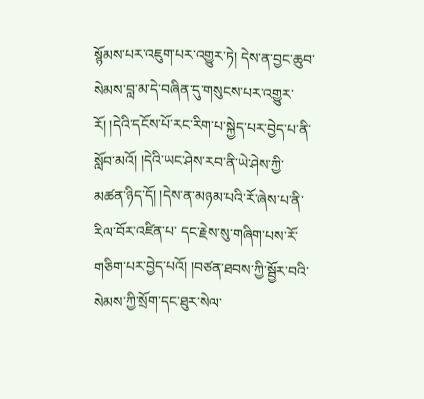སྙོམས་པར་འཇུག་པར་འགྱུར་ཏེ། དེས་ན་བྱང་ཆུབ་སེམས་བླ་མ་དེ་བཞིན་དུ་གསུངས་པར་འགྱུར་རོ། །དེའི་དངོས་པོ་རང་རིག་པ་སྐྱེད་པར་བྱེད་པ་ནི་སློབ་མའོ། །དེའི་ཡང་ཤེས་རབ་ནི་ཡེ་ཤེས་ཀྱི་མཚན་ཉིད་དོ། །དེས་ན་མཉམ་པའི་རོ་ཞེས་པ་ནི་རིལ་བོར་འཛིན་པ་ དང་རྗེས་སུ་གཞིག་པས་རོ་གཅིག་པར་བྱེད་པའོ། །བཙན་ཐབས་ཀྱི་སྦྱོར་བའི་སེམས་ཀྱི་སྲོག་དང་ཐུར་སེལ་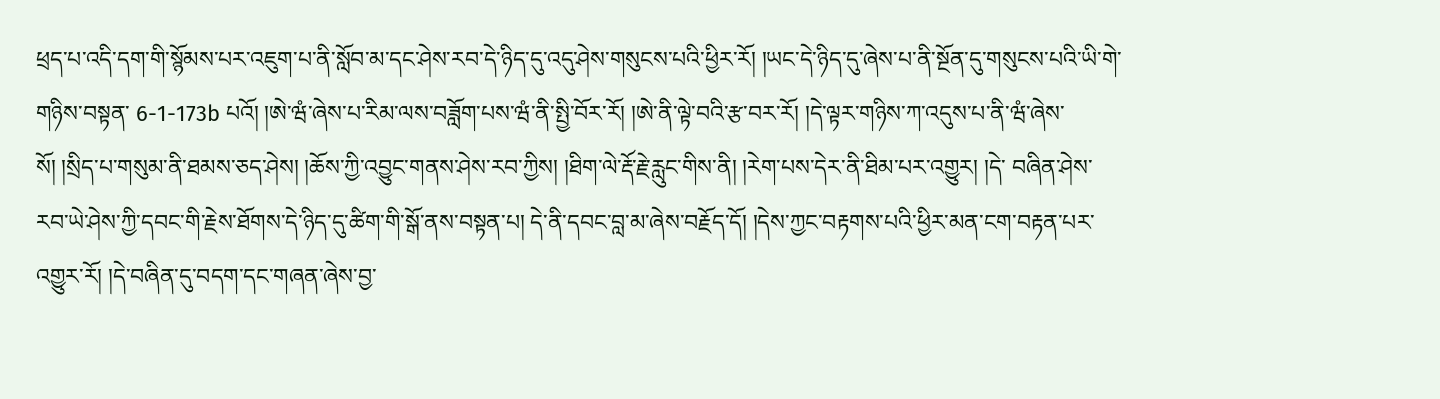ཕྲད་པ་འདི་དག་གི་སྙོམས་པར་འཇུག་པ་ནི་སློབ་མ་དང་ཤེས་རབ་དེ་ཉིད་དུ་འདུ་ཤེས་གསུངས་པའི་ཕྱིར་རོ། །ཡང་དེ་ཉིད་དུ་ཞེས་པ་ནི་སྔོན་དུ་གསུངས་པའི་ཡི་གེ་གཉིས་བསྟན་ 6-1-173b པའོ། །ཨེ་ཝཾ་ཞེས་པ་རིམ་ལས་བཟློག་པས་ཝཾ་ནི་སྤྱི་བོར་རོ། །ཨེ་ནི་ལྟེ་བའི་རྩ་བར་རོ། །དེ་ལྟར་གཉིས་ཀ་འདུས་པ་ནི་ཝཾ་ཞེས་སོ། །སྲིད་པ་གསུམ་ནི་ཐམས་ཅད་ཤེས། །ཆོས་ཀྱི་འབྱུང་གནས་ཤེས་རབ་ཀྱིས། །ཐིག་ལེ་རྡོ་རྗེ་རླུང་གིས་ནི། །རེག་པས་དེར་ནི་ཐིམ་པར་འགྱུར། །དེ་ བཞིན་ཤེས་རབ་ཡེ་ཤེས་ཀྱི་དབང་གི་རྗེས་ཐོགས་དེ་ཉིད་དུ་ཚིག་གི་སྒོ་ནས་བསྟན་པ། དེ་ནི་དབང་བླ་མ་ཞེས་བརྗོད་དོ། །དེས་ཀྱང་བརྟགས་པའི་ཕྱིར་མན་ངག་བརྟན་པར་འགྱུར་རོ། །དེ་བཞིན་དུ་བདག་དང་གཞན་ཞེས་བྱ་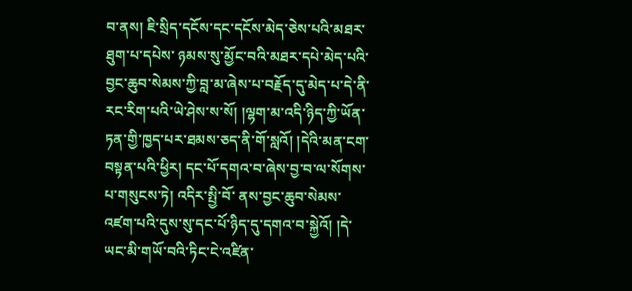བ་ནས། ཇི་སྲིད་དངོས་དང་དངོས་མེད་ཅེས་པའི་མཐར་ཐུག་པ་དཔེས་ ཉམས་སུ་མྱོང་བའི་མཐར་དཔེ་མེད་པའི་བྱང་ཆུབ་སེམས་ཀྱི་བླ་མ་ཞེས་པ་བརྗོད་དུ་མེད་པ་དེ་ནི་རང་རིག་པའི་ཡེ་ཤེས་ས་སོ། །ལྷག་མ་འདི་ཉིད་ཀྱི་ཡོན་ཏན་གྱི་ཁྱད་པར་ཐམས་ཅད་ནི་གོ་སླའོ། །དེའི་མན་ངག་བསྟན་པའི་ཕྱིར། དང་པོ་དགའ་བ་ཞེས་བྱ་བ་ལ་སོགས་པ་གསུངས་ཏེ། འདིར་སྤྱི་བོ་ ནས་བྱང་ཆུབ་སེམས་འཛག་པའི་དུས་སུ་དང་པོ་ཉིད་དུ་དགའ་བ་སྐྱེའོ། །དེ་ཡང་མི་གཡོ་བའི་ཏིང་ངེ་འཛིན་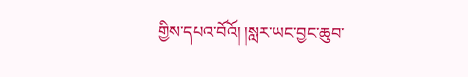གྱིས་དཔའ་བོའོ། །སླར་ཡང་བྱང་ཆུབ་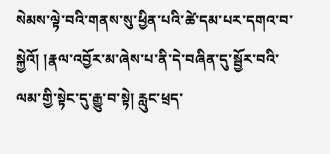སེམས་ལྟེ་བའི་གནས་སུ་ཕྱིན་པའི་ཚེ་དམ་པར་དགའ་བ་སྐྱེའོ། །རྣལ་འབྱོར་མ་ཞེས་པ་ནི་དེ་བཞིན་དུ་སྦྱོར་བའི་ལམ་གྱི་སྟེང་དུ་རྒྱུ་བ་སྟེ། རླུང་ཕྲད་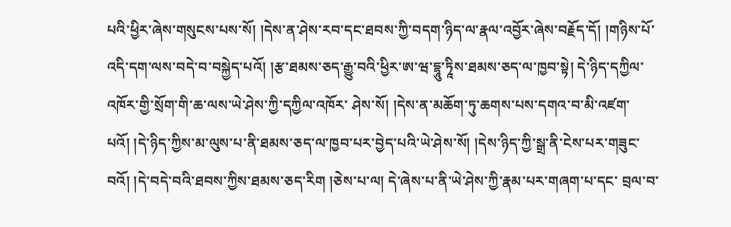པའི་ཕྱིར་ཞེས་གསུངས་པས་སོ། །དེས་ན་ཤེས་རབ་དང་ཐབས་ཀྱི་བདག་ཉིད་ལ་རྣལ་འབྱོར་ཞེས་བརྗོད་དོ། །གཉིས་པོ་འདི་དག་ལས་བདེ་བ་བསྐྱེད་པའོ། །རྩ་ཐམས་ཅད་རྒྱུ་བའི་ཕྱིར་ཨ་ཝ་དྷཱུ་ཏཱིས་ཐམས་ཅད་ལ་ཁྱབ་སྟེ། དེ་ཉིད་དཀྱིལ་འཁོར་གྱི་སྲོག་གི་ཆ་ལས་ཡེ་ཤེས་ཀྱི་དཀྱིལ་འཁོར་ ཤེས་སོ། །དེས་ན་མཆོག་ཏུ་ཆགས་པས་དགའ་བ་མི་འཛག་པའོ། །དེ་ཉིད་ཀྱིས་མ་ལུས་པ་ནི་ཐམས་ཅད་ལ་ཁྱབ་པར་བྱེད་པའི་ཡེ་ཤེས་སོ། །དེས་ཉིད་ཀྱི་སྒྲ་ནི་ངེས་པར་གཟུང་བའོ། །དེ་བདེ་བའི་ཐབས་ཀྱིས་ཐམས་ཅད་རིག །ཅེས་པ་ལ། དེ་ཞེས་པ་ནི་ཡེ་ཤེས་ཀྱི་རྣམ་པར་གཞག་པ་དང་ བྲལ་བ་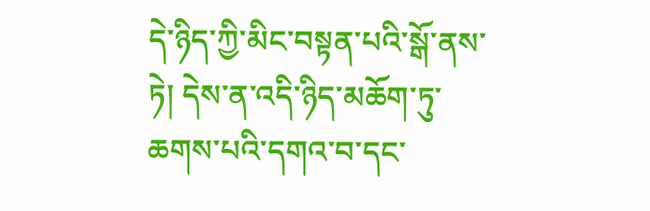དེ་ཉིད་ཀྱི་མིང་བསྟན་པའི་སྒོ་ནས་ཏེ། དེས་ན་འདི་ཉིད་མཆོག་ཏུ་ཆགས་པའི་དགའ་བ་དང་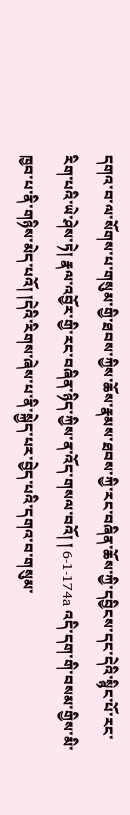དགའ་བ་ལ་སོགས་པ་གསུམ་གྱི་ཐབས་ཀྱིས་ཆོས་རྣམས་ཐབས་ཀྱི་རང་བཞིན་ཆོས་ཀྱི་དབྱིངས་དང་དེའི་སྙིང་པོ་རང་རིག་པའི་ཡེ་ཤེས་ཏེ། རྣལ་འབྱོར་གྱི་རང་བཞིན་ཉིད་ཀྱིས་ན་འོད་གསལ་བའོ། ། 6-1-174a འདི་དག་གི་བསམ་གྱིས་མི་ཁྱབ་པ་ནི་གཉིས་མེད་པའོ། །དེའི་རིགས་ཞེས་པ་ནི་སྐྱེད་པར་བྱེད་པའི་དགའ་བ་གསུམ་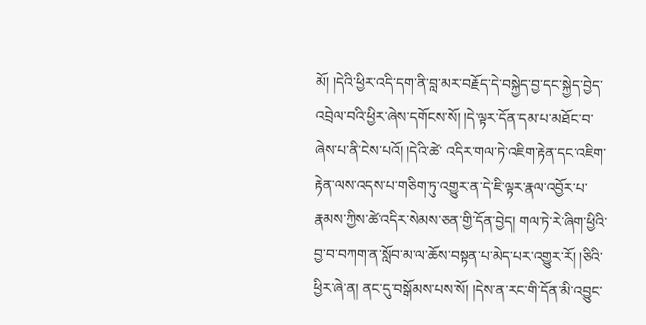མོ། །དེའི་ཕྱིར་འདི་དག་ནི་བླ་མར་བརྗོད་དེ་བསྐྱེད་བྱ་དང་སྐྱེད་བྱེད་འབྲེལ་བའི་ཕྱིར་ཞེས་དགོངས་སོ། །དེ་ལྟར་དོན་དམ་པ་མཐོང་བ་ཞེས་པ་ནི་ངེས་པའོ། །དེའི་ཚེ་ འདིར་གལ་ཏེ་འཇིག་རྟེན་དང་འཇིག་རྟེན་ལས་འདས་པ་གཅིག་ཏུ་འགྱུར་ན་དེ་ཇི་ལྟར་རྣལ་འབྱོར་པ་རྣམས་ཀྱིས་ཚེ་འདིར་སེམས་ཅན་གྱི་དོན་བྱེད། གལ་ཏེ་རེ་ཞིག་ཕྱིའི་བྱ་བ་བཀག་ན་སློབ་མ་ལ་ཆོས་བསྟན་པ་མེད་པར་འགྱུར་རོ། །ཅིའི་ཕྱིར་ཞེ་ན། ནང་དུ་བསྒོམས་པས་སོ། །དེས་ན་རང་གི་དོན་མི་འབྱུང་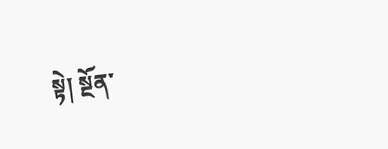སྟེ། སྔོན་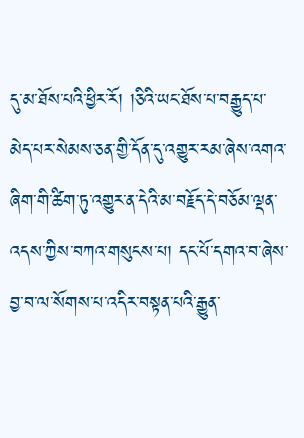དུ་མ་ཐོས་པའི་ཕྱིར་རོ། །ཅིའི་ཡང་ཐོས་པ་བརྒྱུད་པ་མེད་པར་སེམས་ཅན་གྱི་དོན་དུ་འགྱུར་རམ་ཞེས་འགའ་ཞིག་གི་ཚིག་ཏུ་འགྱུར་ན་དེའི་མ་བརྗོད་དེ་བཅོམ་ལྡན་འདས་ཀྱིས་བཀའ་གསུངས་པ། དང་པོ་དགའ་བ་ཞེས་བྱ་བ་ལ་སོགས་པ་འདིར་བསྟན་པའི་རྒྱུན་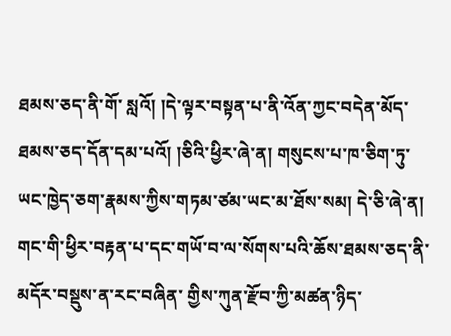ཐམས་ཅད་ནི་གོ་ སླའོ། །དེ་ལྟར་བསྟན་པ་ནི་འོན་ཀྱང་བདེན་མོད་ཐམས་ཅད་དོན་དམ་པའོ། །ཅིའི་ཕྱིར་ཞེ་ན། གསུངས་པ་ཁ་ཅིག་ཏུ་ཡང་ཁྱེད་ཅག་རྣམས་ཀྱིས་གཏམ་ཙམ་ཡང་མ་ཐོས་སམ། དེ་ཅི་ཞེ་ན། གང་གི་ཕྱིར་བརྟན་པ་དང་གཡོ་བ་ལ་སོགས་པའི་ཆོས་ཐམས་ཅད་ནི་མདོར་བསྡུས་ན་རང་བཞིན་ གྱིས་ཀུན་རྫོབ་ཀྱི་མཚན་ཉིད་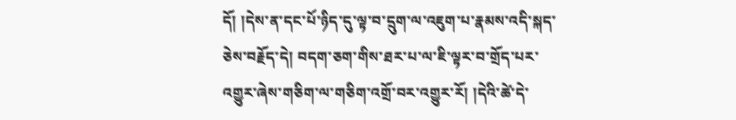དོ། །དེས་ན་དང་པོ་ཉིད་དུ་ལྟ་བ་དྲུག་ལ་འཇུག་པ་རྣམས་འདི་སྐད་ཅེས་བརྗོད་དེ། བདག་ཅག་གིས་ཐར་པ་ལ་ཇི་ལྟར་བ་གྲོད་པར་འགྱུར་ཞེས་གཅིག་ལ་གཅིག་འགྲོ་བར་འགྱུར་རོ། །དེའི་ཚེ་དེ་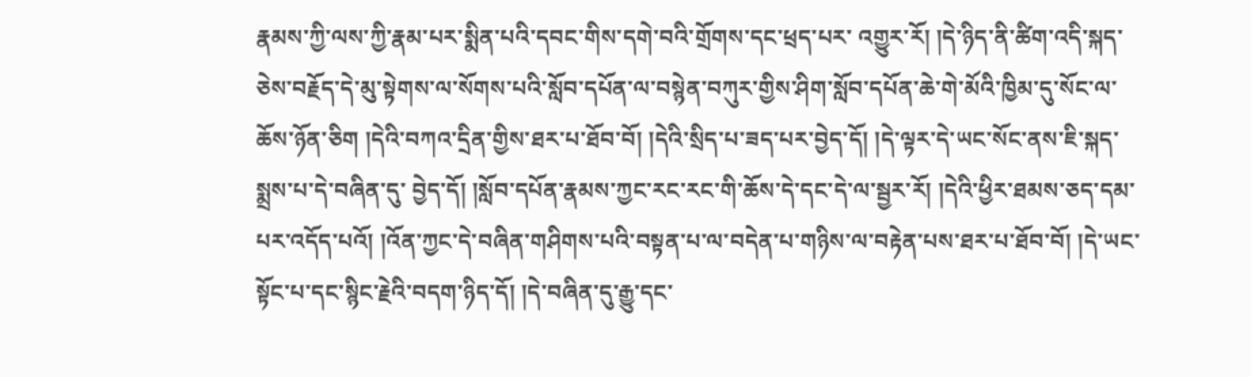རྣམས་ཀྱི་ལས་ཀྱི་རྣམ་པར་སྨིན་པའི་དབང་གིས་དགེ་བའི་གྲོགས་དང་ཕྲད་པར་ འགྱུར་རོ། །དེ་ཉིད་ནི་ཚིག་འདི་སྐད་ཅེས་བརྗོད་དེ་མུ་སྟེགས་ལ་སོགས་པའི་སློབ་དཔོན་ལ་བསྙེན་བཀུར་གྱིས་ཤིག་སློབ་དཔོན་ཆེ་གེ་མོའི་ཁྱིམ་དུ་སོང་ལ་ཆོས་ཉོན་ཅིག །དེའི་བཀའ་དྲིན་གྱིས་ཐར་པ་ཐོབ་བོ། །དེའི་སྲིད་པ་ཟད་པར་བྱེད་དོ། །དེ་ལྟར་དེ་ཡང་སོང་ནས་ཇི་སྐད་སྨྲས་པ་དེ་བཞིན་དུ་ བྱེད་དོ། །སློབ་དཔོན་རྣམས་ཀྱང་རང་རང་གི་ཆོས་དེ་དང་དེ་ལ་སྦྱར་རོ། །དེའི་ཕྱིར་ཐམས་ཅད་དམ་པར་འདོད་པའོ། །འོན་ཀྱང་དེ་བཞིན་གཤིགས་པའི་བསྟན་པ་ལ་བདེན་པ་གཉིས་ལ་བརྟེན་པས་ཐར་པ་ཐོབ་བོ། །དེ་ཡང་སྟོང་པ་དང་སྙིང་རྗེའི་བདག་ཉིད་དོ། །དེ་བཞིན་དུ་རྒྱུ་དང་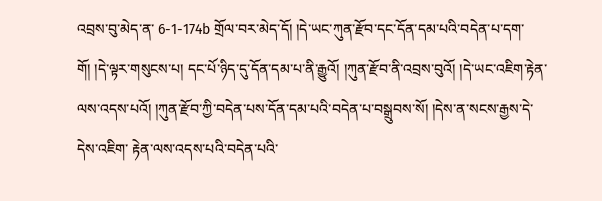འབྲས་བུ་མེད་ན་ 6-1-174b གྲོལ་བར་མེད་དོ། །དེ་ཡང་ཀུན་རྫོབ་དང་དོན་དམ་པའི་བདེན་པ་དག་གོ། །དེ་ལྟར་གསུངས་པ། དང་པོ་ཉིད་དུ་དོན་དམ་པ་ནི་རྒྱུའོ། །ཀུན་རྫོབ་ནི་འབྲས་བུའོ། །དེ་ཡང་འཇིག་རྟེན་ལས་འདས་པའོ། །ཀུན་རྫོབ་ཀྱི་བདེན་པས་དོན་དམ་པའི་བདེན་པ་བསྒྲུབས་སོ། །དེས་ན་སངས་རྒྱས་དེ་དེས་འཇིག་ རྟེན་ལས་འདས་པའི་བདེན་པའི་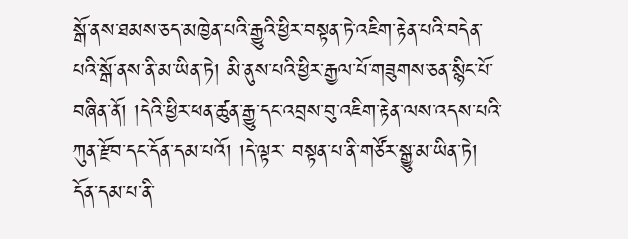སྒོ་ནས་ཐམས་ཅད་མཁྱེན་པའི་རྒྱུའི་ཕྱིར་བསྟན་ཏེ་འཇིག་རྟེན་པའི་བདེན་པའི་སྒོ་ནས་ནི་མ་ཡིན་ཏེ། མི་ནུས་པའི་ཕྱིར་རྒྱལ་པོ་གཟུགས་ཅན་སྙིང་པོ་བཞིན་ནོ། །དེའི་ཕྱིར་ཕན་ཚུན་རྒྱུ་དང་འབྲས་བུ་འཇིག་རྟེན་ལས་འདས་པའི་ཀུན་རྫོབ་དང་དོན་དམ་པའོ། །དེ་ལྟར་ བསྟན་པ་ནི་གཙོར་སྒྱུ་མ་ཡིན་ཏེ། དོན་དམ་པ་ནི་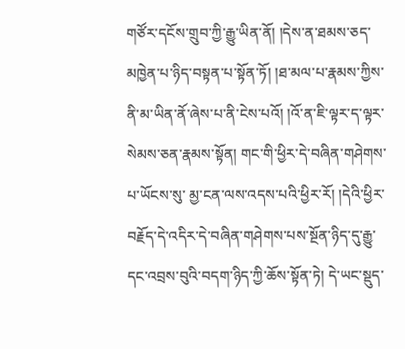གཙོར་དངོས་གྲུབ་ཀྱི་རྒྱུ་ཡིན་ནོ། །དེས་ན་ཐམས་ཅད་མཁྱེན་པ་ཉིད་བསྟན་པ་སྟོན་ཏོ། །ཐ་མལ་པ་རྣམས་ཀྱིས་ནི་མ་ཡིན་ནོ་ཞེས་པ་ནི་ངེས་པའོ། །འོ་ན་ཇི་ལྟར་ད་ལྟར་སེམས་ཅན་རྣམས་སྟོན། གང་གི་ཕྱིར་དེ་བཞིན་གཤེགས་པ་ཡོངས་སུ་ མྱ་ངན་ལས་འདས་པའི་ཕྱིར་རོ། །དེའི་ཕྱིར་བརྗོད་དེ་འདིར་དེ་བཞིན་གཤེགས་པས་སྔོན་ཉིད་དུ་རྒྱུ་དང་འབྲས་བུའི་བདག་ཉིད་ཀྱི་ཆོས་སྟོན་ཏེ། དེ་ཡང་སྡུད་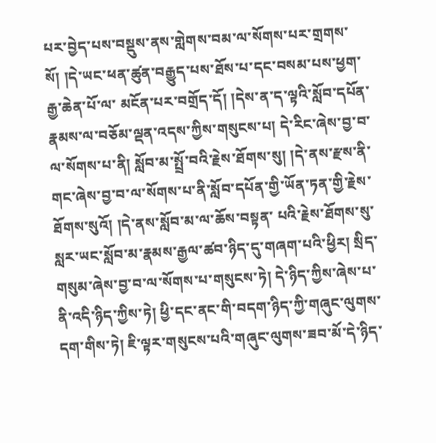པར་བྱེད་པས་བསྡུས་ནས་གླེགས་བམ་ལ་སོགས་པར་གྲགས་སོ། །དེ་ཡང་ཕན་ཚུན་བརྒྱུད་པས་ཐོས་པ་དང་བསམ་པས་ཕྱག་རྒྱ་ཆེན་པོ་ལ་ མངོན་པར་བགྲོད་དོ། །དེས་ན་ད་ལྟའི་སློབ་དཔོན་རྣམས་ལ་བཅོམ་ལྡན་འདས་ཀྱིས་གསུངས་པ། དེ་རིང་ཞེས་བྱ་བ་ལ་སོགས་པ་ནི། སློབ་མ་སྤྲོ་བའི་རྗེས་ཐོགས་སུ། །དེ་ནས་རྫས་ནི་གང་ཞེས་བྱ་བ་ལ་སོགས་པ་ནི་སློབ་དཔོན་གྱི་ཡོན་ཏན་གྱི་རྗེས་ཐོགས་སུའོ། །དེ་ནས་སློབ་མ་ལ་ཆོས་བསྟན་ པའི་རྗེས་ཐོགས་སུ་སླར་ཡང་སློབ་མ་རྣམས་རྒྱལ་ཚབ་ཉིད་དུ་གཞག་པའི་ཕྱིར། སྲིད་གསུམ་ཞེས་བྱ་བ་ལ་སོགས་པ་གསུངས་ཏེ། དེ་ཉིད་ཀྱིས་ཞེས་པ་ནི་འདི་ཉིད་ཀྱིས་ཏེ། ཕྱི་དང་ནང་གི་བདག་ཉིད་ཀྱི་གཞུང་ལུགས་དག་གིས་ཏེ། ཇི་ལྟར་གསུངས་པའི་གཞུང་ལུགས་ཟབ་མོ་དེ་ཉིད་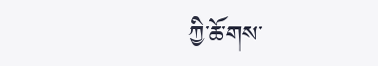ཀྱི་ཆོ་གས་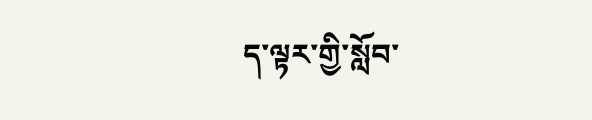ད་ལྟར་གྱི་སློབ་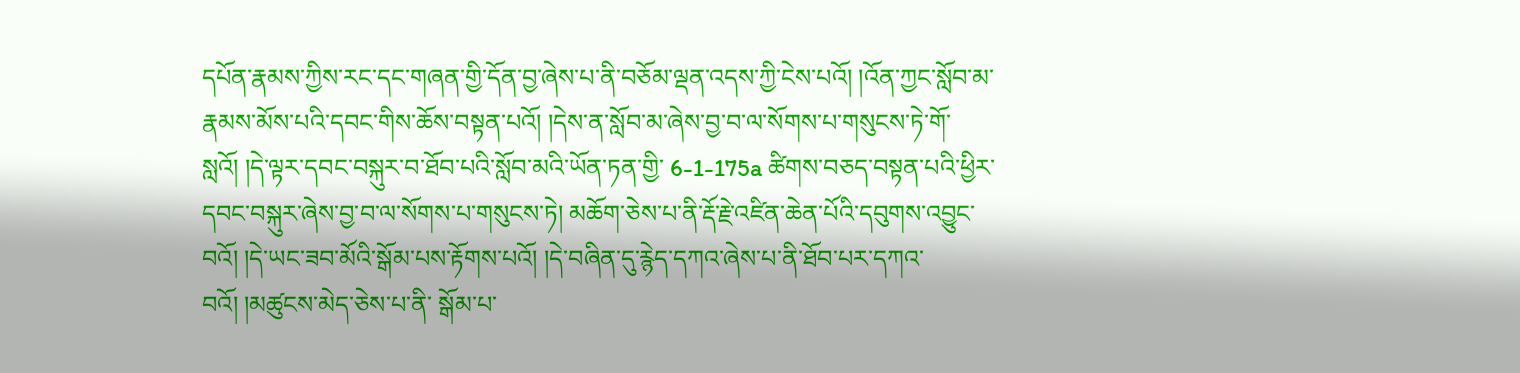དཔོན་རྣམས་ཀྱིས་རང་དང་གཞན་གྱི་དོན་བྱ་ཞེས་པ་ནི་བཅོམ་ལྡན་འདས་ཀྱི་ངེས་པའོ། །འོན་ཀྱང་སློབ་མ་རྣམས་མོས་པའི་དབང་གིས་ཆོས་བསྟན་པའོ། །དེས་ན་སློབ་མ་ཞེས་བྱ་བ་ལ་སོགས་པ་གསུངས་ཏེ་གོ་སླའོ། །དེ་ལྟར་དབང་བསྐུར་བ་ཐོབ་པའི་སློབ་མའི་ཡོན་ཏན་གྱི་ 6-1-175a ཚིགས་བཅད་བསྟན་པའི་ཕྱིར་དབང་བསྐུར་ཞེས་བྱ་བ་ལ་སོགས་པ་གསུངས་ཏེ། མཆོག་ཅེས་པ་ནི་རྡོ་རྗེ་འཛིན་ཆེན་པོའི་དབུགས་འབྱུང་བའོ། །དེ་ཡང་ཟབ་མོའི་སྒོམ་པས་རྟོགས་པའོ། །དེ་བཞིན་དུ་རྙེད་དཀའ་ཞེས་པ་ནི་ཐོབ་པར་དཀའ་བའོ། །མཚུངས་མེད་ཅེས་པ་ནི་ སྒོམ་པ་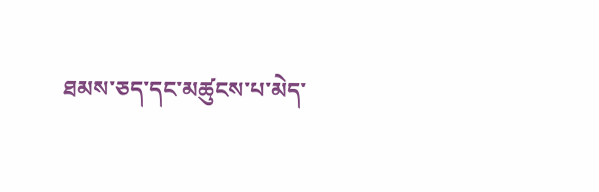ཐམས་ཅད་དང་མཚུངས་པ་མེད་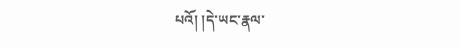པའོ། །དེ་ཡང་རྣལ་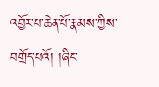འབྱོར་པ་ཆེན་པོ་རྣམས་ཀྱིས་བགྲོད་པའོ། །ཞིང་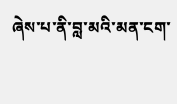ཞེས་པ་ནི་བླ་མའི་མན་ངག་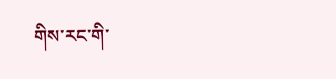གིས་རང་གི་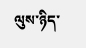ལུས་ཉིད་